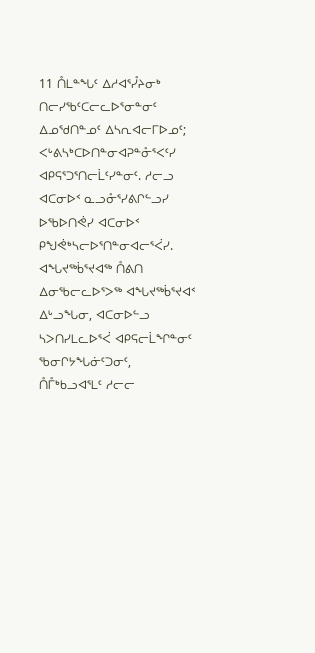11 ᑍᒪᓐᖓᑦ ᐃᓱᐊᕐᓮᔨᓂᒃ ᑎᓕᓯᖃᑦᑕᓕᓚᐅᕐᓂᓐᓂᑦ ᐃᓄᖁᑎᓐᓄᑦ ᐃᓴᕆᐊᓕᒥᐅᓄᑦ; ᐸᒡᕕᓴᒃᑕᐅᑎᓐᓂᐊᕈᓐᓁᕐᐸᑦᓯ ᐊᑭᕋᕐᑐᕐᑎᓕᒫᑦᓯᓐᓂᑦ. ᓱᓕᓗ ᐊᑕᓂᐅᑉ ᓇᓗᓁᕐᓯᕕᒋᓪᓗᓯ ᐅᖃᐅᑎᕚᓯ ᐊᑕᓂᐅᑉ ᑭᖑᕚᒃᓴᓕᐅᕐᑎᓐᓂᐊᓕᕐᐹᓯ.
ᐊᖓᔪᖅᑳᕐᔪᐊᖅ ᑍᕕᑎ ᐃᓂᖃᓕᓚᐅᕐᐳᖅ ᐊᖓᔪᖅᑳᕐᔪᐊᑉ ᐃᒡᓗᖓᓂ, ᐊᑕᓂᐅᓪᓗ ᓴᐳᑎᓯᒪᓚᐅᕐᐹ ᐊᑭᕋᓕᒫᖏᓐᓂᑦ ᖃᓂᒋᔭᖓᓃᑦᑐᓂᑦ,
ᑍᒤᒃᑲᓗᐊᕐᒪᑦ ᓱᓕᓕ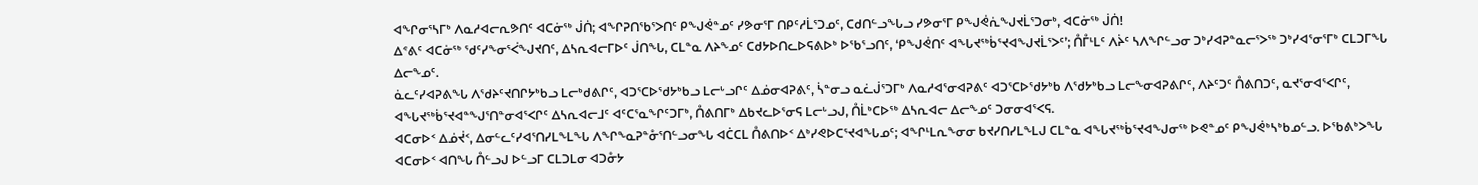ᐊᖏᓂᕐᓴᒥᒃ ᐱᓇᓱᐊᓕᕆᕗᑎᑦ ᐊᑕᓃᖅ ᒎᑏ; ᐊᖏᕈᑎᖃᕐᐳᑎᑦ ᑭᖑᕚᓐᓄᑦ ᓯᕗᓂᕐᒥ ᑎᑭᑦᓱᒫᕐᑐᓄᑦ, ᑕᑯᑎᓪᓗᖓᓗ ᓯᕗᓂᕐᒥ ᑭᖑᕚᕇᖑᔪᒫᕐᑐᓂᒃ, ᐊᑕᓃᖅ ᒎᑏ!
ᐃᕝᕕᑦ ᐊᑕᓃᖅ ᖁᑦᓯᖕᓂᕐᐹᖑᔪᑎᑦ, ᐃᓴᕆᐊᓕᒥᐅᑦ ᒎᑎᖓ, ᑕᒪᓐᓇ ᐱᔨᖕᓄᑦ ᑕᑯᔭᐅᑎᓚᐅᕋᕕᐅᒃ ᐅᖃᕐᓗᑎᑦ, ‘ᑭᖑᕚᑎᑦ ᐊᖓᔪᖅᑳᕐᔪᐊᖑᔪᒫᕐᐳᑦ’; ᑍᒤᒻᒪᑦ ᐱᔩᑦ ᓴᐱᖏᓪᓗᓂ ᑐᒃᓯᐊᕈᓐᓇᓕᕐᐳᖅ ᑐᒃᓯᐊᕐᓂᕐᒥᒃ ᑕᒪᑐᒥᖓ ᐃᓕᖕᓄᑦ.
ᓈᓚᑦᓯᐊᕈᕕᖓ ᐱᖁᔨᑦᔪᑎᒋᔭᒃᑲᓗ ᒪᓕᒃᑯᕕᒋᑦ, ᐊᑐᕐᑕᐅᖁᔭᒃᑲᓗ ᒪᓕᒡᓗᒋᑦ ᐃᓅᓂᐊᕈᕕᑦ, ᓵᓐᓂᓗ ᓇᓛᒎᕐᑐᒥᒃ ᐱᓇᓱᐊᕐᓂᐊᕈᕕᑦ ᐊᑐᕐᑕᐅᖁᔭᒃᑲ ᐱᖁᔭᒃᑲᓗ ᒪᓕᖕᓂᐊᕈᕕᒋᑦ, ᐱᔨᑦᑐᑦ ᑍᕕᑎᑐᑦ, ᓇᔪᕐᓂᐊᕐᐸᒋᑦ, ᐊᖓᔪᖅᑳᕐᔪᐊᓐᖑᕐᑎᓐᓂᐊᕐᐸᒋᑦ ᐃᓴᕆᐊᓕᒧᑦ ᐊᑦᑕᕐᓇᖏᑦᑐᒥᒃ, ᑍᕕᑎᒥᒃ ᐃᑲᔪᓚᐅᕐᓂᕋ ᒪᓕᒡᓗᒍ, ᑍᒫᒃᑕᐅᖅ ᐃᓴᕆᐊᓕ ᐃᓕᖕᓄᑦ ᑐᓂᓂᐊᕐᐸᕋ.
ᐊᑕᓂᐅᑉ ᐃᓅᔫᑉ, ᐃᓂᓪᓚᑦᓯᐊᕐᑎᓯᒪᖕᒪᖓ ᐱᖏᖕᓇᕈᓐᓁᕐᑎᓪᓗᓂᖓ ᐊᑖᑕᒪ ᑍᕕᑎᐅᑉ ᐃᒃᓯᕙᐅᑕᕐᔪᐊᖓᓄᑦ; ᐊᖏᒻᒪᕆᖕᓂᓂ ᑲᔪᓯᑎᓯᒪᖕᒪᒍ ᑕᒪᓐᓇ ᐊᖓᔪᖅᑳᕐᔪᐊᖑᓂᖅ ᐅᕙᓐᓄᑦ ᑭᖑᕚᒃᓴᒃᑲᓄᓪᓗ. ᐅᖃᕕᒃᐳᖓ ᐊᑕᓂᐅᑉ ᐊᑎᖓ ᑍᓪᓗᒍ ᐅᓪᓗᒥ ᑕᒪᑐᒪᓂ ᐊᑐᓁᔭ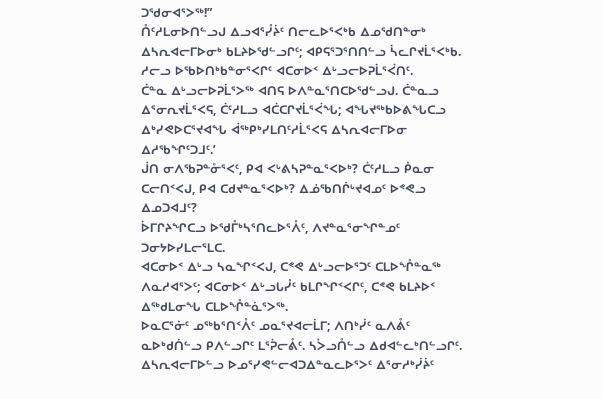ᑐᖁᓂᐊᕐᐳᖅ!”
ᑍᑦᓱᒪᓂᐅᑎᓪᓗᒍ ᐃᓗᐊᕐᓮᔩᑦ ᑎᓕᓚᐅᕐᐸᒃᑲ ᐃᓄᖁᑎᓐᓂᒃ ᐃᓴᕆᐊᓕᒥᐅᓂᒃ ᑲᒪᔨᐅᖁᓪᓗᒋᑦ; ᐊᑭᕋᕐᑐᕐᑎᑎᓪᓗ ᓵᓚᒋᔪᒫᕐᐸᒃᑲ. ᓱᓕᓗ ᐅᖃᐅᑎᒃᑲᓐᓂᕐᐸᒋᑦ ᐊᑕᓂᐅᑉ ᐃᒡᓗᓕᐅᕈᒫᕐᐹᑎᑦ.
ᑖᓐᓇ ᐃᒡᓗᓕᐅᕈᒫᕐᐳᖅ ᐊᑎᕋ ᐅᐱᓐᓇᕐᑎᑕᐅᖁᓪᓗᒍ. ᑖᓐᓇᓗ ᐃᕐᓂᕆᔪᒫᕐᐸᕋ, ᑖᑦᓱᒪᓗ ᐊᑖᑕᒋᔪᒫᕐᐹᖓ; ᐊᖓᔪᖅᑲᐅᕕᖓᑕᓗ ᐃᒃᓯᕙᐅᑕᕐᔪᐊᖓ ᐋᖅᑭᒃᓯᒪᑎᑦᓱᒫᕐᐸᕋ ᐃᓴᕆᐊᓕᒥᐅᓂ ᐃᓱᖃᖏᑦᑐᒧᑦ.’
ᒎᑎ ᓂᐱᖃᕈᓐᓁᕐᐸᑦ, ᑭᐊ ᐸᒡᕕᓴᕈᓐᓇᕐᐸᐅᒃ? ᑖᑦᓱᒪᓗ ᑮᓇᓂ ᑕᓕᑎᑉᐸᒍ, ᑭᐊ ᑕᑯᔪᓐᓇᕐᐸᐅᒃ? ᐃᓅᖃᑎᒌᒡᔪᐊᓄᑦ ᐅᕝᕙᓗ ᐃᓄᑐᐊᒧᑦ?
ᐆᒥᒋᔨᖏᑕᓗ ᐅᖁᒤᒃᓴᕐᑎᓚᐅᕐᐰᑦ, ᐱᔪᓐᓇᕐᓂᖏᓐᓄᑦ ᑐᓂᔭᐅᓯᒪᓕᕐᒪᑕ.
ᐊᑕᓂᐅᑉ ᐃᒡᓗ ᓴᓇᖏᑉᐸᒍ, ᑕᕝᕙ ᐃᒡᓗᓕᐅᕐᑐᑦ ᑕᒪᐅᖎᓐᓇᖅ ᐱᓇᓱᐊᕐᐳᑦ; ᐊᑕᓂᐅᑉ ᐃᒡᓗᒐᓮᑦ ᑲᒪᒋᖏᑉᐸᒋᑦ, ᑕᕝᕙ ᑲᒪᔨᐅᑉ ᐃᖅᑯᒪᓂᖓ ᑕᒪᐅᖎᓐᓈᕐᐳᖅ.
ᐅᓇᑕᕐᓃᑦ ᓄᖅᑲᕐᑎᑉᐰᑦ ᓄᓇᕐᔪᐊᓕᒫᒥ; ᐱᑎᒃᓰᑦ ᓇᐱᕔᑦ ᓇᐅᒃᑯᑏᓪᓗ ᑭᐱᓪᓗᒋᑦ ᒪᕐᕉᓕᕔᑦ. ᓴᐴᓗᑍᓪᓗ ᐃᑯᐊᓪᓚᒃᑎᓪᓗᒋᑦ.
ᐃᓴᕆᐊᓕᒥᐅᓪᓗ ᐅᓄᕐᓯᕙᓪᓕᐊᑐᐃᓐᓇᓚᐅᕐᐳᑦ ᐃᕐᓂᓱᒃᓰᔩᑦ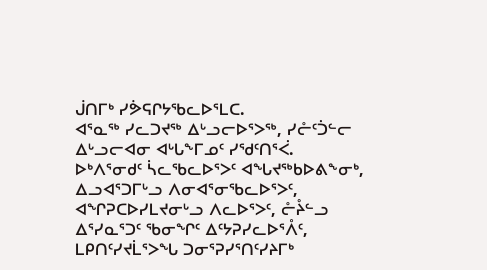ᒎᑎᒥᒃ ᓯᕘᕋᒋᔭᖃᓚᐅᕐᒪᑕ.
ᐊᕐᓇᖅ ᓯᓚᑐᔪᖅ ᐃᒡᓗᓕᐅᕐᐳᖅ, ᓯᓔᑦᑑᓪᓕ ᐃᒡᓗᓕᐊᓂ ᐊᒡᒐᖕᒥᓄᑦ ᓯᖁᑦᑎᕐᐹ.
ᐅᒃᐱᕐᓂᑯᑦ ᓵᓚᖃᓚᐅᕐᐳᑦ ᐊᖓᔪᖅᑲᐅᕕᖕᓂᒃ, ᐃᓗᐊᕐᑐᒥᒡᓗ ᐱᓂᐊᕐᓂᖃᓚᐅᕐᐳᑦ, ᐊᖏᕈᑕᐅᓯᒪᔪᓂᒡᓗ ᐱᓚᐅᕐᐳᑦ, ᓔᔧᓪᓗ ᐃᕐᓯᓇᕐᑐᑦ ᖃᓂᖏᑦ ᐃᑦᔭᕈᓯᓚᐅᕐᐰᑦ,
ᒪᑭᑎᑦᓯᔪᒫᕐᐳᖓ ᑐᓂᕐᕈᓯᕐᑎᑦᓯᔨᒥᒃ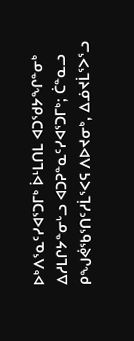ᐅᒃᐱᕐᓇᑦᓯᐊᕐᑐᒥᒃ ᐆᒻᒪᑎᒪ ᐊᑐᖁᔭᖏᓐᓂᒃ ᐃᓱᒪᒋᔭᓐᓂᒡᓗ ᐊᑐᕈᓐᓇᑦᓯᐊᕐᑐᒥᒃ; ᑖᓐᓇᓗ ᑭᖑᕚᖃᕐᑎᑦᓱᒫᕐᐸᕋ ᐱᐅᔪᓂᒃ, ᐃᓅᔪᒫᕐᐳᕐᓗ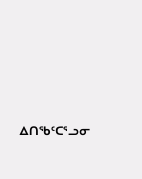ᐃᑎᖃᑦᑕᕐᓗᓂ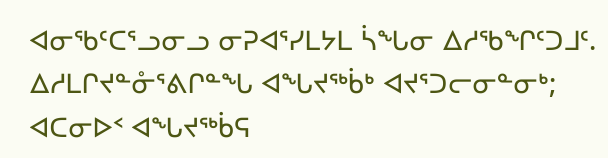ᐊᓂᖃᑦᑕᕐᓗᓂᓗ ᓂᕈᐊᕐᓯᒪᔭᒪ ᓵᖓᓂ ᐃᓱᖃᖏᑦᑐᒧᑦ.
ᐃᓱᒪᒋᔪᓐᓁᕐᕕᒋᓐᖓ ᐊᖓᔪᖅᑳᒃ ᐊᔪᕐᑐᓕᓂᓐᓂᒃ; ᐊᑕᓂᐅᑉ ᐊᖓᔪᖅᑳᕋ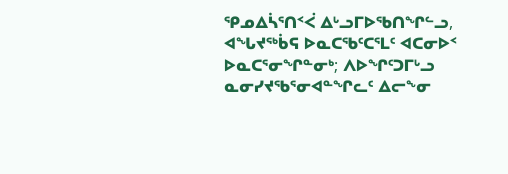ᕿᓄᐃᓵᕐᑎᑉᐹ ᐃᒡᓗᒥᐅᖃᑎᖏᓪᓗ, ᐊᖓᔪᖅᑳᕋ ᐅᓇᑕᖃᑦᑕᕐᒪᑦ ᐊᑕᓂᐅᑉ ᐅᓇᑕᕐᓂᖏᓐᓂᒃ; ᐱᐅᖏᑦᑐᒥᒡᓗ ᓇᓂᓯᔪᖃᕐᓂᐊᓐᖏᓚᑦ ᐃᓕᖕᓂ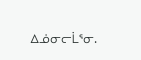ᐃᓅᓂᓕᒫᕐᓂ.